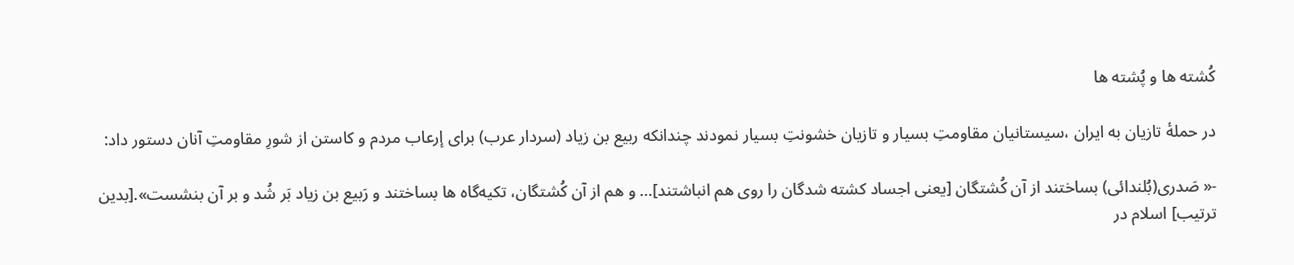کُشته ها و پُشته ها

در حملۀ تازیان به ایران ،سیستانیان مقاومتِ بسیار و تازیان خشونتِ بسیار نمودند چندانکه ربيع ‌بن زياد (سردار عرب) برای إرعاب مردم و کاستن از شورِ مقاومتِ آنان دستور داد:

-« صَدری(بُلندائی) بساختند از آن کُشتگان [يعنی اجساد کشته شدگان را روی هم انباشتند]… و هم از آن کُشتگان، تکيه‌گاه ها بساختند و رَبيع ‌بن زياد بَر شُد و بر آن بنشست».[بدین ترتیب] اسلام در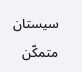سیستان متمکّن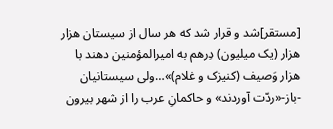[مستقر]شد و قرار شد که هر سال از سيستان هزار هزار (يک ميليون) دِرهم به اميرالمؤمنين دهند با هزار وَصيف (کنیزک و غلام)»…ولی سیستانیان -باز-«ردّت آوردند» و حاکمانِ عرب را از شهر بیرون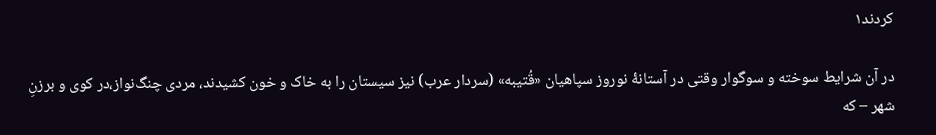کردند۱

در آن شرایط سوخته و سوگوار وقتی در آستانۀ نوروز سپاهيان «قُتيبه» (سردار عرب) نیز سيستان را به خاک و خون کشیدند، مردی چنگ‌نواز،در کوی و برزنِ شهر – که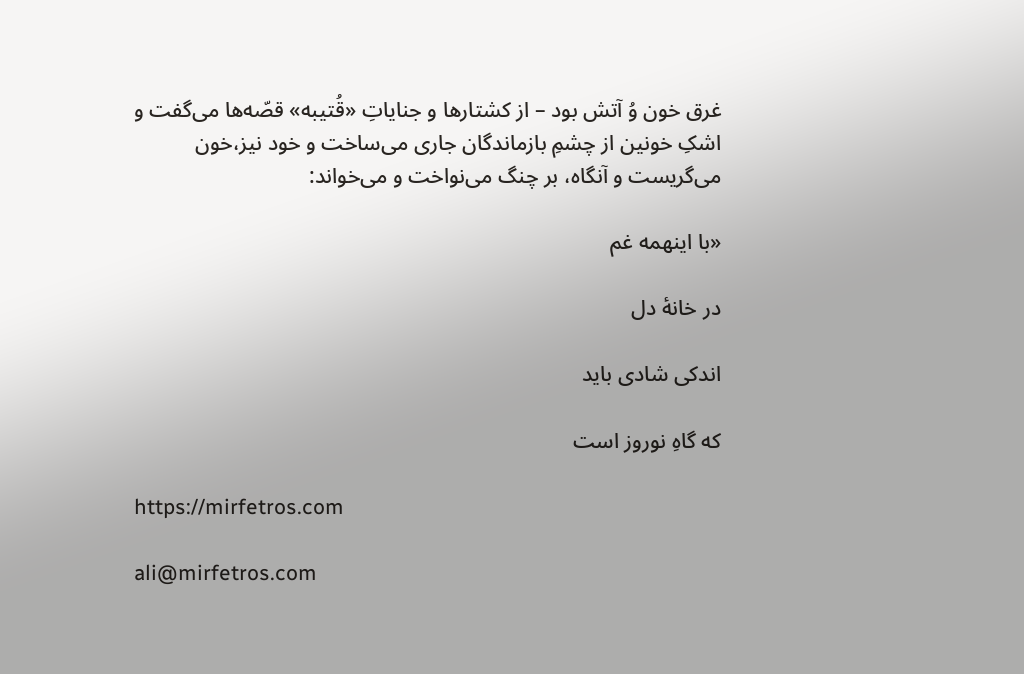غرق خون وُ آتش بود – از کشتارها و جناياتِ «قُتيبه» قصّه‌ها می‌گفت و اشکِ خونين از چشمِ بازماندگان جاری می‌ساخت و خود نيز،خون می‌گريست و آنگاه، بر چنگ می‌نواخت و می‌خواند:

«با اينهمه غم

در خانۀ دل

اندکی شادی بايد

که گاهِ نوروز است

https://mirfetros.com

ali@mirfetros.com